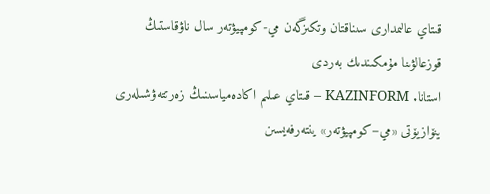قىتاي عالىمدارى سىناقتان وتكىزگەن مي-كومپيۋتەر سال ناۋقاستىڭ قوزعالۋىنا مۇمكىندىك بەردى
استانا. KAZINFORM – قىتاي عىلىم اكادەمياسىنىڭ زەرتتەۋشىلەرى ينۆازيۆتى «مي–كومپيۋتەر» ينتەرفەيسىن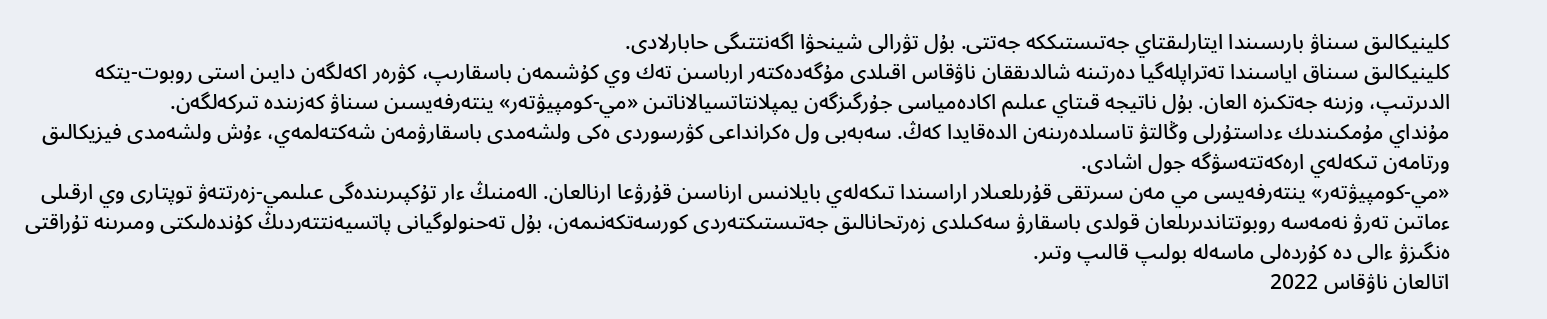كلينيكالىق سىناۋ بارىسىندا ايتارلىقتاي جەتىستىككە جەتتى. بۇل تۋرالى شينحۋا اگەنتتىگى حابارلادى.
كلينيكالىق سىناق اياسىندا تەتراپلەگيا دەرتىنە شالدىققان ناۋقاس اقىلدى مۇگەدەكتەر ارباسىن تەك وي كۇشىمەن باسقارىپ، كۋرەر اكەلگەن دايىن استى روبوت-يتكە الدىرتىپ، وزىنە جەتكىزە العان. بۇل ناتيجە قىتاي عىلىم اكادەمياسى جۇرگىزگەن يمپلانتاتسيالاناتىن «مي-كومپيۋتەر» ينتەرفەيسىن سىناۋ كەزىندە تىركەلگەن.
مۇنداي مۇمكىندىك ءداستۇرلى وڭالتۋ تاسىلدەرىنەن الدەقايدا كەڭ. سەبەبى ول ەكرانداعى كۋرسوردى ەكى ولشەمدى باسقارۋمەن شەكتەلمەي، ءۇش ولشەمدى فيزيكالىق ورتامەن تىكەلەي ارەكەتتەسۋگە جول اشادى.
«مي-كومپيۋتەر» ينتەرفەيسى مي مەن سىرتقى قۇرىلعىلار اراسىندا تىكەلەي بايلانىس ارناسىن قۇرۋعا ارنالعان. الەمنىڭ ءار تۇكپىرىندەگى عىلىمي-زەرتتەۋ توپتارى وي ارقىلى ءماتىن تەرۋ نەمەسە روبوتتاندىرىلعان قولدى باسقارۋ سەكىلدى زەرتحانالىق جەتىستىكتەردى كورسەتكەنىمەن، بۇل تەحنولوگيانى پاتسيەنتتەردىڭ كۇندەلىكتى ومىرىنە تۇراقتى ەنگىزۋ ءالى دە كۇردەلى ماسەلە بولىپ قالىپ وتىر.
اتالعان ناۋقاس 2022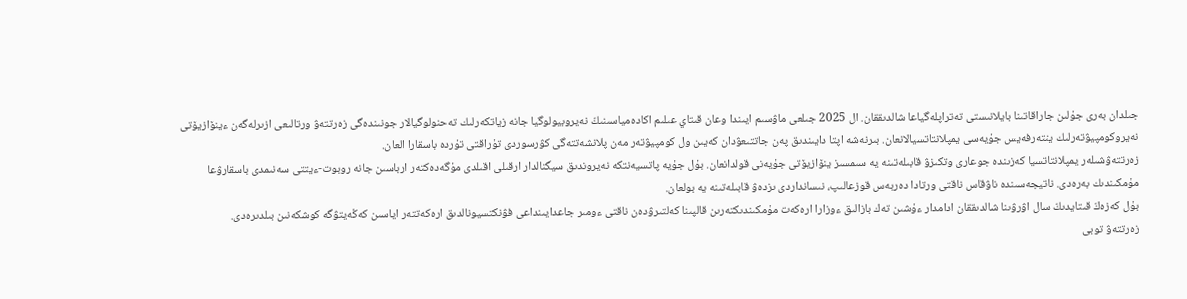جىلدان بەرى جۇلىن جاراقاتىنا بايلانىستى تەتراپلەگياعا شالدىققان. ال 2025 جىلعى ماۋسىم ايىندا وعان قىتاي عىلىم اكادەمياسىنىڭ نەيروبيولوگيا جانە زياتكەرلىك تەحنولوگيالار جونىندەگى زەرتتەۋ ورتالىعى ازىرلەگەن ءينۆازيۆتى نەيروكومپيۋتەرلىك ينتەرفەيس جۇيەسى يمپلانتاتسيالانعان. بىرنەشە اپتا دايىندىق پەن جاتتىعۋدان كەيىن ول كومپيۋتەر مەن پلانشەتتەگى كۋرسوردى تۇراقتى تۇردە باسقارا العان.
زەرتتەۋشىلەر يمپلانتاتسيا كەزىندە جوعارى وتكىزۋ قابىلەتىنە يە سىمسىز ينۆازيۆتى جۇيەنى قولدانعان. بۇل جۇيە پاتسيەنتكە نەيروندىق سيگنالدار ارقىلى اقىلدى مۇگەدەكتەر ارباسىن جانە روبوت-ءيتتى سەنىمدى باسقارۋعا مۇمكىندىك بەرەدى. ناتيجەسىندە ناۋقاس ناقتى ورتادا دەربەس قوزعالىپ، نىسانداردى ىزدەۋ قابىلەتىنە يە بولعان.
بۇل كەزەڭ قىتايدىڭ سال اۋرۋىنا شالدىققان ادامدار ءۇشىن تەك بازالىق ءوزارا ارەكەت مۇمكىندىكتەرىن قالپىنا كەلتىرۋدەن ناقتى ءومىر جاعدايىنداعى فۋنكتسيونالدىق ارەكەتتەر اياسىن كەڭەيتۋگە كوشكەنىن بىلدىرەدى.
زەرتتەۋ توبى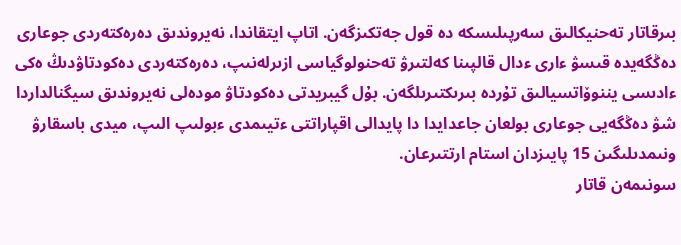بىرقاتار تەحنيكالىق سەرپىلىسكە دە قول جەتكىزگەن. اتاپ ايتقاندا، نەيروندىق دەرەكتەردى جوعارى دەڭگەيدە قىسۋ ءارى ءدال قالپىنا كەلتىرۋ تەحنولوگياسى ازىرلەنىپ، دەرەكتەردى دەكودتاۋدىڭ ەكى ءادىسى يننوۆاتسيالىق تۇردە بىرىكتىرىلگەن. بۇل گيبريدتى دەكودتاۋ مودەلى نەيروندىق سيگنالداردا شۋ دەڭگەيى جوعارى بولعان جاعدايدا دا پايدالى اقپاراتتى ءتيىمدى ءبولىپ الىپ، ميدى باسقارۋ ونىمدىلىگىن 15 پايىزدان استام ارتتىرعان.
سونىمەن قاتار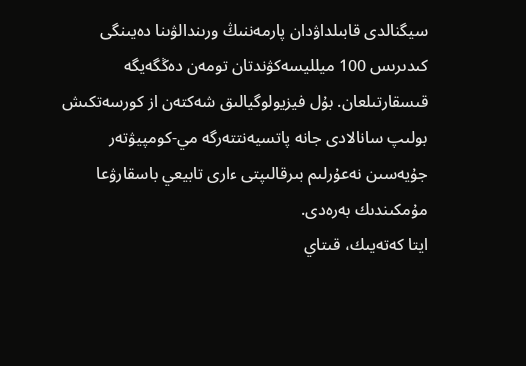سيگنالدى قابىلداۋدان پارمەننىڭ ورىندالۋىنا دەيىنگى كىدىرىس 100 ميلليسەكۋندتان تومەن دەڭگەيگە قىسقارتىلعان. بۇل فيزيولوگيالىق شەكتەن از كورسەتكىش بولىپ سانالادى جانە پاتسيەنتتەرگە مي-كومپيۋتەر جۇيەسىن نەعۇرلىم بىرقالىپتى ءارى تابيعي باسقارۋعا مۇمكىندىك بەرەدى.
ايتا كەتەيىك، قىتاي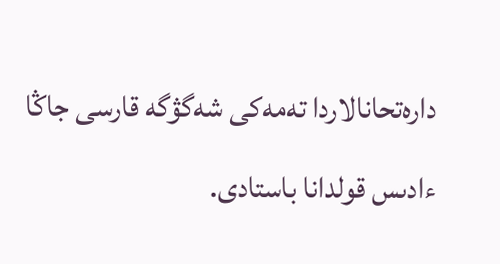دارەتحانالاردا تەمەكى شەگۋگە قارسى جاڭا ءادىس قولدانا باستادى.